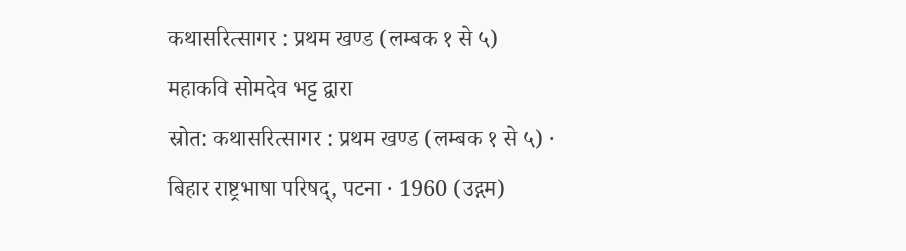कथासरित्सागर : प्रथम खण्ड (लम्बक १ से ५)
महाकवि सोमदेव भट्ट द्वारा
स्रोत: कथासरित्सागर : प्रथम खण्ड (लम्बक १ से ५) · बिहार राष्ट्रभाषा परिषद्, पटना · 1960 (उद्गम)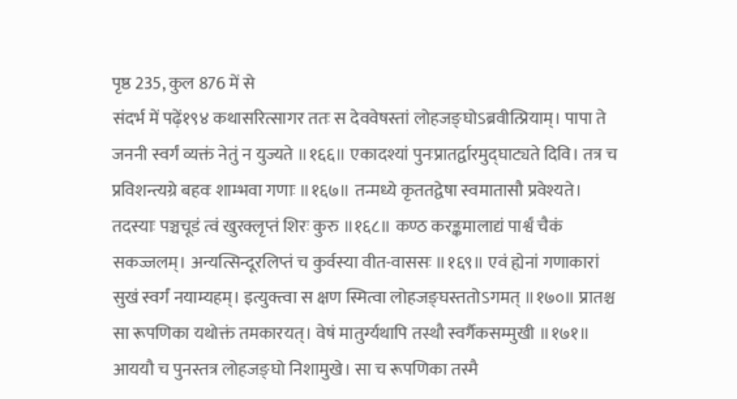पृष्ठ 235, कुल 876 में से
संदर्भ में पढ़ें१९४ कथासरित्सागर ततः स देववेषस्तां लोहजङ्घोऽब्रवीत्प्रियाम्। पापा ते जननी स्वर्गं व्यक्तं नेतुं न युज्यते ॥१६६॥ एकादश्यां पुनःप्रातर्द्वारमुद्घाट्यते दिवि। तत्र च प्रविशन्त्यग्रे बहवः शाम्भवा गणाः ॥१६७॥ तन्मध्ये कृततद्वेषा स्वमातासौ प्रवेश्यते। तदस्याः पञ्चचूडं त्वं खुरक्लृप्तं शिरः कुरु ॥१६८॥ कण्ठ करङ्कमालाद्यं पार्श्वं चैकं सकज्जलम्। अन्यत्सिन्दूरलिप्तं च कुर्वस्या वीत-वाससः ॥१६९॥ एवं ह्येनां गणाकारां सुखं स्वर्गं नयाम्यहम्। इत्युक्त्वा स क्षण स्मित्वा लोहजङ्घस्ततोऽगमत् ॥१७०॥ प्रातश्च सा रूपणिका यथोक्तं तमकारयत्। वेषं मातुर्ग्यथापि तस्थौ स्वर्गैकसम्मुखी ॥१७१॥ आययौ च पुनस्तत्र लोहजङ्घो निशामुखे। सा च रूपणिका तस्मै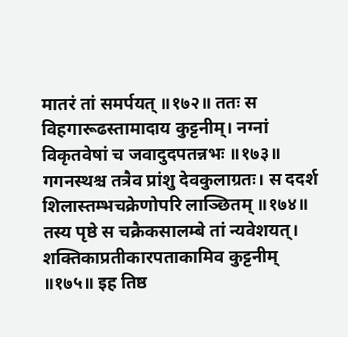मातरं तां समर्पयत् ॥१७२॥ ततः स विहगारूढस्तामादाय कुट्टनीम्। नग्नां विकृतवेषां च जवादुदपतन्नभः ॥१७३॥ गगनस्थश्च तत्रैव प्रांशु देवकुलाग्रतः। स ददर्श शिलास्तम्भचक्रेणोपरि लाञ्छितम् ॥१७४॥ तस्य पृष्ठे स चक्रैकसालम्बे तां न्यवेशयत्। शक्तिकाप्रतीकारपताकामिव कुट्टनीम् ॥१७५॥ इह तिष्ठ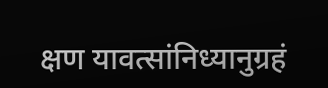क्षण यावत्सांनिध्यानुग्रहं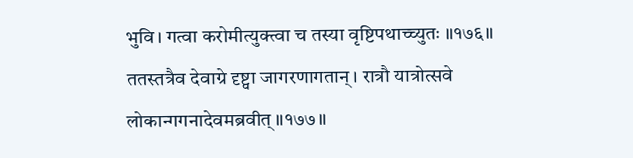भुवि। गत्वा करोमीत्युक्त्वा च तस्या वृष्टिपथाच्च्युतः ॥१७६॥ ततस्तत्रैव देवाग्रे दृष्ट्वा जागरणागतान्। रात्रौ यात्रोत्सवे लोकान्गगनादेवमब्रवीत् ॥१७७॥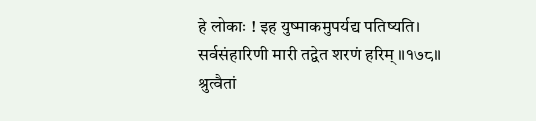हे लोकाः ! इह युष्माकमुपर्यद्य पतिष्यति। सर्वसंहारिणी मारी तद्वेत शरणं हरिम् ॥१७८॥ श्रुत्वैतां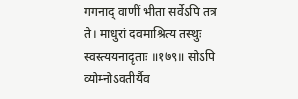गगनाद् वाणीं भीता सर्वेऽपि तत्र ते। माधुरां दवमाश्रित्य तस्थुः स्वस्त्ययनादृताः ॥१७९॥ सोऽपि व्योम्नोऽवतीर्यैव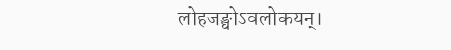लोहजङ्घोऽवलोकयन्।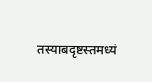तस्याबदृष्टस्तमध्यं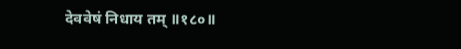देववेषं निधाय तम् ॥१८०॥